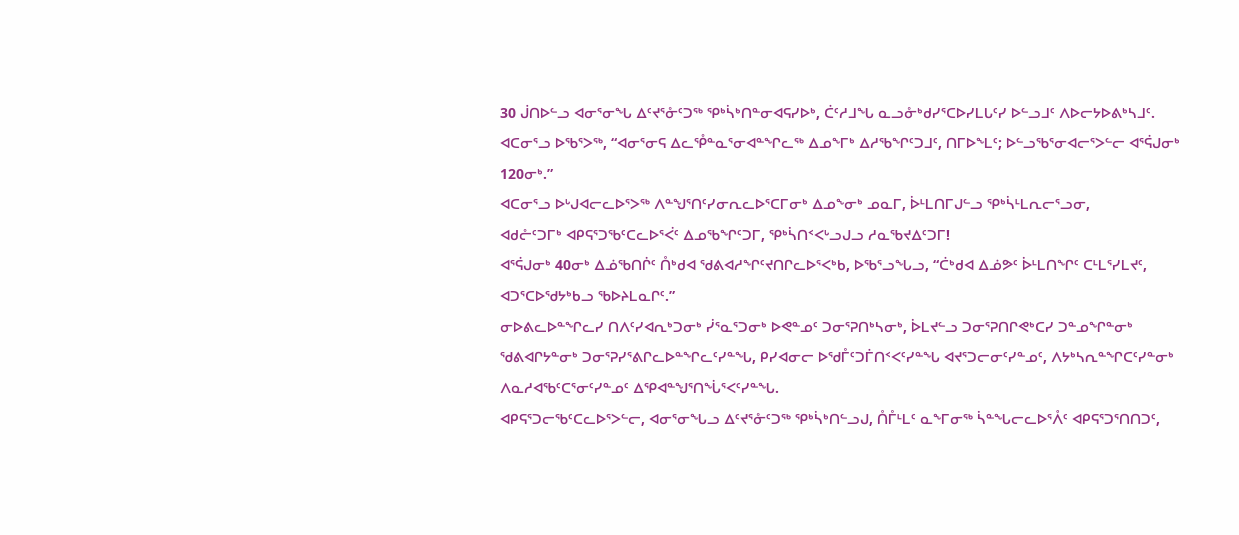30 ᒎᑎᐅᓪᓗ ᐊᓂᕐᓂᖓ ᐃᑦᔪᕐᓁᑦᑐᖅ ᕿᒃᓵᒃᑎᓐᓂᐊᕋᓯᐅᒃ, ᑖᑦᓱᒧᖓ ᓇᓗᓁᒃᑯᓯᕐᑕᐅᓯᒪᒐᑦᓯ ᐅᓪᓗᒧᑦ ᐱᐅᓕᔭᐅᕕᒃᓴᒧᑦ.
ᐊᑕᓂᕐᓗ ᐅᖃᕐᐳᖅ, “ᐊᓂᕐᓂᕋ ᐃᓚᕾᓐᓇᕐᓂᐊᓐᖏᓚᖅ ᐃᓄᖕᒥᒃ ᐃᓱᖃᖏᑦᑐᒧᑦ, ᑎᒥᐅᖕᒪᑦ; ᐅᓪᓗᖃᕐᓂᐊᓕᕐᐳᓪᓕ ᐊᕐᕌᒍᓂᒃ 120ᓂᒃ.”
ᐊᑕᓂᕐᓗ ᐅᒡᒍᐊᓕᓚᐅᕐᐳᖅ ᐱᓐᖑᕐᑎᑦᓯᓂᕆᓚᐅᕐᑕᒥᓂᒃ ᐃᓄᖕᓂᒃ ᓄᓇᒥ, ᐆᒻᒪᑎᒥᒍᓪᓗ ᕿᒃᓵᒻᒪᕆᓕᕐᓗᓂ,
ᐊᑯᓔᑦᑐᒥᒃ ᐊᑭᕋᕐᑐᖃᑦᑕᓚᐅᕐᐹᑦ ᐃᓄᖃᖏᑦᑐᒥ, ᕿᒃᓵᑎᑉᐸᒡᓗᒍᓗ ᓱᓇᖃᔪᐃᑦᑐᒥ!
ᐊᕐᕌᒍᓂᒃ 40ᓂᒃ ᐃᓅᖃᑎᒌᑦ ᑍᒃᑯᐊ ᖁᕕᐊᓱᖏᑦᔪᑎᒋᓚᐅᕐᐸᒃᑲ, ᐅᖃᕐᓗᖓᓗ, “ᑖᒃᑯᐊ ᐃᓅᕗᑦ ᐆᒻᒪᑎᖏᑦ ᑕᒻᒪᕐᓯᒪᔪᑦ, ᐊᑐᕐᑕᐅᖁᔭᒃᑲᓗ ᖃᐅᔨᒪᓇᒋᑦ.”
ᓂᐅᕕᓚᐅᓐᖏᓚᓯ ᑎᐱᑦᓯᐊᕆᒃᑐᓂᒃ ᓰᕐᓇᕐᑐᓂᒃ ᐅᕙᓐᓄᑦ ᑐᓂᕐᕈᑎᒃᓴᓂᒃ, ᐆᒪᔪᓪᓗ ᑐᓂᕐᕈᑎᒋᕙᒃᑕᓯ ᑐᓐᓄᖏᓐᓂᒃ ᖁᕕᐊᒋᔭᓐᓂᒃ ᑐᓂᕐᕈᓯᕐᕕᒋᓚᐅᓐᖏᓚᑦᓯᓐᖓ, ᑭᓯᐊᓂᓕ ᐅᖁᒤᑦᑐᒦᑎᑉᐸᑦᓯᓐᖓ ᐊᔪᕐᑐᓕᓂᑦᓯᓐᓄᑦ, ᐱᔭᒃᓴᕆᓐᖏᑕᑦᓯᓐᓂᒃ ᐱᓇᓱᐊᖃᑦᑕᕐᓂᑦᓯᓐᓄᑦ ᐃᕿᐊᓐᖑᕐᑎᖔᕐᐸᑦᓯᓐᖓ.
ᐊᑭᕋᕐᑐᓕᖃᑦᑕᓚᐅᕐᐳᓪᓕ, ᐊᓂᕐᓂᖓᓗ ᐃᑦᔪᕐᓁᑦᑐᖅ ᕿᒃᓵᒃᑎᓪᓗᒍ, ᑍᒤᒻᒪᑦ ᓇᖕᒥᓂᖅ ᓵᓐᖓᓕᓚᐅᕐᐰᑦ ᐊᑭᕋᕐᑐᕐᑎᑎᑐᑦ,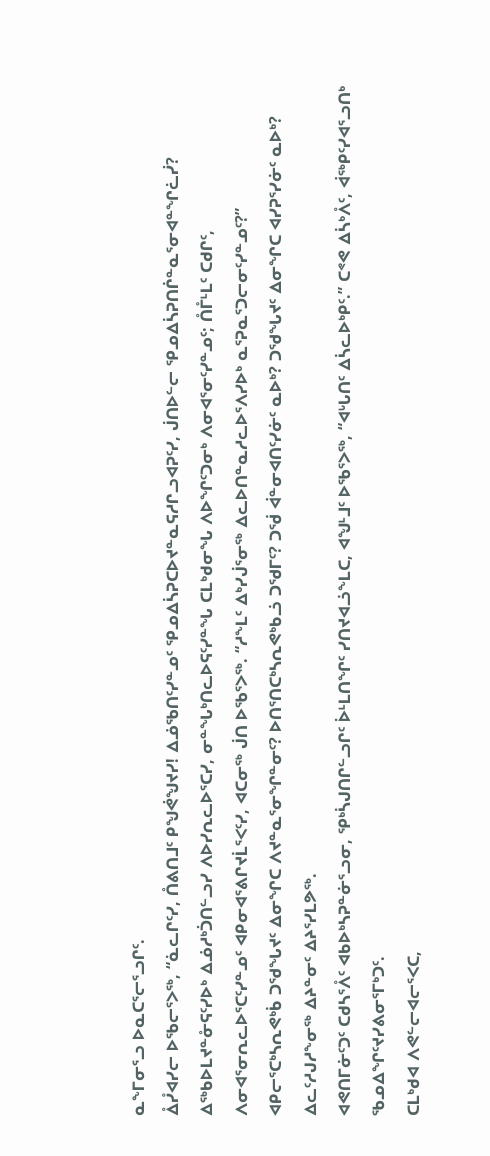ᓇᖕᒥᓂᕐᓗ ᐅᓇᑕᕐᓕᕐᓗᒋᑦ.
ᐂᓮᐊᓯᓕ ᐅᖃᓕᕐᐳᖅ, “ᓈᓚᒋᑦᓯ, ᑍᕕᑎᒧᑦ ᑭᖑᕚᖑᔪᓯ! ᐃᓅᖃᑎᑦᓯᓐᓄᑦ ᕿᓄᐃᓵᕈᑕᐅᔪᓐᓇᕋᓱᒋᓗᐊᕈᑦᓯ, ᒎᑎᐅᓪᓕ ᕿᓄᐃᓵᕈᑎᒌᓐᓇᕐᓂᐊᓐᖏᓛᓰ?
ᐃᖅᑲᐅᒪᔪᓐᓁᕋᑦᓯᐅᒃ ᐃᓅᓱᒃᑑᑎᓪᓗᓯ ᐱᐅᓯᕆᓚᐅᕐᑕᓯ, ᓂᓐᖓᒃᑎᓚᐅᕋᑦᓯᓐᖓ ᑕᒪᒃᑯᓂᖓ ᐱᐅᖏᑦᑐᓂᒃ ᐱᓂᐊᕐᓂᑦᓯᓐᓄᑦ; ᑍᒤᒻᒪᑦ ᑕᑯᒋᑦ, ᐱᓂᐊᕐᓂᕆᓚᐅᕐᑕᑦᓯᓐᓄᑦ ᐊᑭᓂᐊᕐᕕᒋᔪᒫᕐᐸᑦᓯ, ᐊᑕᓂᖅ ᒎᑎ ᐅᖃᕐᐳᖅ. “ᓱᖕᒪᑦ ᐃᒃᓯᒎᕐᓂᖅ ᐃᓚᐅᑎᓐᓇᓱᓚᐅᕐᐱᓯᐅᒃ ᓇᕐᕈᓇᕐᑐᓕᓂᑦᓯᓐᓄᑦ?”
ᐊᑭᓕᕐᑕᒃᓴᕆᕙᒃᑳ ᑐᖁᖓᔪᑦ ᐃᓂᖏᑕ ᐱᔪᓐᓇᕐᓂᖏᓐᓂᑦ? ᐅᑎᕐᑎᑕᒃᓴᕆᕙᒃᑲᓘ ᑐᖁᒥᑦ? ᑐᖂ ᐋᓐᓂᐊᑎᑦᓯᓃᑦ ᓇᐅᒃ? ᑐᖁᖓᔪᑦ ᐃᓂᖏᑕ ᐊᓯᕈᕐᓯᓃᑦ ᓇᐅᒃ? ᐃᓚᑦᓱᒍᓱᖕᓂᖅ ᐃᔨᓐᓂᑦ ᐃᔨᕐᓯᒪᕗᖅ.
ᐊᕙᑎᒥᓃᑦᑐᑦ ᑕᑯᓴᕐᐰᑦ ᐊᑲᐅᒃᓴᕈᓐᓃᕐᓗᓂ, ᕿᒃᓵᒍᑎᒋᓪᓗᒋᑦ ᐆᒻᒪᑎᖏᑦ ᓯᑎᔪᐊᓘᖕᒪᑕ, ᐊᖑᒻᒧᑦ ᐅᖃᕐᐳᖅ, “ᐊᒡᒐᑎᑦ ᐃᓵᓚᐅᒃᑭᑦ.” ᑕᕝᕙ ᐃᓵᒃᐰᑦ, ᐋᖅᑭᑦᓯᐊᕐᓗᑎᒃ ᖃᓄᐃᖏᑦᔪᓯᕕᓂᕐᒥᒃᑐᑦ.
ᑕᒪᒃᑯᐊ ᐱᕙᓪᓕᐊᓕᕐᐸᑕ,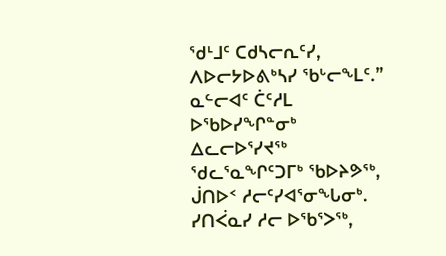ᖁᒻᒧᑦ ᑕᑯᓴᓕᕆᑦᓯ, ᐱᐅᓕᔭᐅᕕᒃᓴᓯ ᖃᒡᓕᖕᒪᑦ.”
ᓇᓪᓕᐊᑦ ᑖᑦᓱᒪ ᐅᖃᐅᓯᖏᓐᓂᒃ ᐃᓚᓕᐅᕐᓯᔪᖅ ᖁᓚᕐᓇᖏᑦᑐᒥᒃ ᖃᐅᔨᕗᖅ, ᒎᑎᐅᑉ ᓱᓕᑦᓯᐊᕐᓂᖓᓂᒃ.
ᓯᑎᐹᓇᓯ ᓱᓕ ᐅᖃᕐᐳᖅ,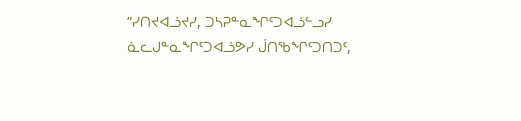“ᓯᑎᔪᐊᓘᔪᓯ, ᑐᓴᕈᓐᓇᖏᑦᑐᐊᓘᓪᓗᓯ ᓈᓚᒍᓐᓇᖏᑦᑐᐊᓘᕗᓯ ᒎᑎᖃᖏᑦᑐᑎᑐᑦ,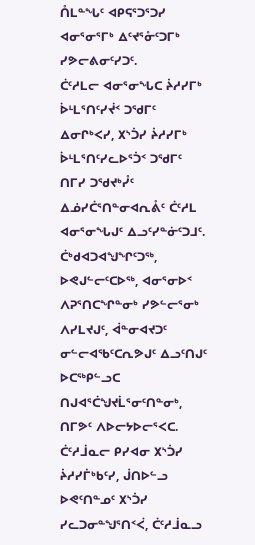ᑍᒪᓐᖓᑦ ᐊᑭᕋᕐᑐᕐᑐᓯ ᐊᓂᕐᓂᕐᒥᒃ ᐃᑦᔪᕐᓁᑦᑐᒥᒃ ᓯᕗᓕᕕᓂᑦᓯᑐᑦ.
ᑖᑦᓱᒪᓕ ᐊᓂᕐᓂᖓᑕ ᔩᓱᓯᒥᒃ ᐆᒻᒪᕐᑎᑦᓯᔫᑉ ᑐᖁᒥᑦ ᐃᓂᒋᒃᐸᓯ, ᙭ᔅᑑᓯ ᔩᓱᓯᒥᒃ ᐆᒻᒪᕐᑎᑦᓯᓚᐅᕐᑑᑉ ᑐᖁᒥᑦ ᑎᒥᓯ ᑐᖁᔪᒃᓮᑦ ᐃᓅᓯᑖᕐᑎᓐᓂᐊᕆᕔᑦ ᑖᑦᓱᒪ ᐊᓂᕐᓂᖓᒍᑦ ᐃᓗᑦᓯᓐᓃᑦᑐᒧᑦ.
ᑖᒃᑯᐊᑐᐊᖑᖏᑦᑐᖅ, ᐅᕙᒍᓪᓕᑦᑕᐅᖅ, ᐊᓂᕐᓂᐅᑉ ᐱᕈᕐᑎᑕᖏᓐᓂᒃ ᓯᕗᓪᓕᕐᓂᒃ ᐱᓯᒪᔪᒍᑦ, ᐋᓐᓂᐊᔪᑐᑦ ᓂᓪᓕᐊᖃᑦᑕᕆᕗᒍᑦ ᐃᓗᑦᑎᒍᑦ ᐅᑕᖅᑭᓪᓗᑕ ᑎᒍᐊᕐᑖᖑᔪᒫᕐᓂᑦᑎᓐᓂᒃ, ᑎᒥᕗᑦ ᐱᐅᓕᔭᐅᓕᕐᐸᑕ.
ᑖᑦᓱᒨᓇᓕ ᑭᓯᐊᓂ ᙭ᔅᑑᓯ ᔩᓱᓯᒦᒃᑲᑦᓯ, ᒎᑎᐅᓪᓗ ᐅᕙᑦᑎᓐᓄᑦ ᙭ᔅᑑᓯ ᓯᓚᑐᓂᓐᖑᕐᑎᑉᐹ, ᑖᑦᓱᒨᓇᓗ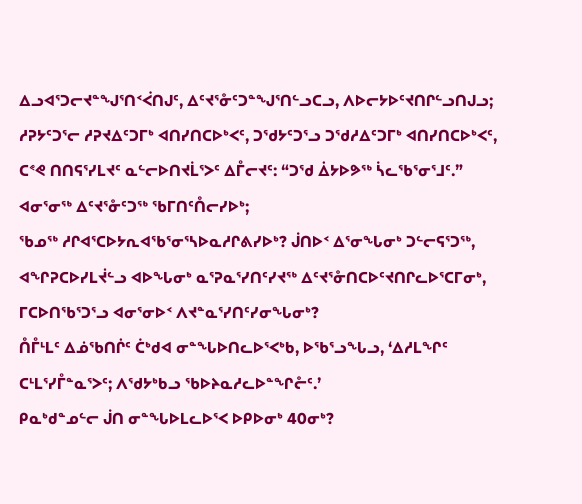ᐃᓗᐊᕐᑐᓕᔪᓐᖑᕐᑎᑉᐹᑎᒍᑦ, ᐃᑦᔪᕐᓁᑦᑐᓐᖑᕐᑎᓪᓗᑕᓗ, ᐱᐅᓕᔭᐅᑦᔪᑎᒋᓪᓗᑎᒍᓗ;
ᓱᕈᔭᑦᑐᕐᓕ ᓱᕈᔪᐃᑦᑐᒥᒃ ᐊᑎᓯᑎᑕᐅᒃᐸᑦ, ᑐᖁᔭᑦᑐᕐᓗ ᑐᖁᓱᐃᑦᑐᒥᒃ ᐊᑎᓯᑎᑕᐅᒃᐸᑦ, ᑕᕝᕙ ᑎᑎᕋᕐᓯᒪᔪᑦ ᓇᓪᓕᐅᑎᔪᒫᕐᐳᑦ ᐃᒤᓕᔪᑦ: “ᑐᖁ ᐄᔭᐅᕗᖅ ᓵᓚᖃᕐᓂᕐᒧᑦ.”
ᐊᓂᕐᓂᖅ ᐃᑦᔪᕐᓁᑦᑐᖅ ᖃᒥᑎᑦᑍᓕᓯᐅᒃ;
ᖃᓄᖅ ᓱᒋᐊᕐᑕᐅᔭᕆᐊᖃᕐᓂᕐᓴᐅᓇᓱᒋᕕᓯᐅᒃ? ᒎᑎᐅᑉ ᐃᕐᓂᖓᓂᒃ ᑐᓪᓕᕋᕐᑐᖅ, ᐊᖏᕈᑕᐅᓯᒪᔫᓪᓗ ᐊᐅᖓᓂᒃ ᓇᕐᕈᓇᕐᓯᑎᑦᓯᔪᖅ ᐃᑦᔪᕐᓁᑎᑕᐅᑦᔪᑎᒋᓚᐅᕐᑕᒥᓂᒃ, ᒥᑕᐅᑎᖃᕐᑐᕐᓗ ᐊᓂᕐᓂᐅᑉ ᐱᔪᓐᓇᕐᓯᑎᑦᓯᓂᖓᓂᒃ?
ᑍᒤᒻᒪᑦ ᐃᓅᖃᑎᒌᑦ ᑖᒃᑯᐊ ᓂᓐᖓᐅᑎᓚᐅᕐᐸᒃᑲ, ᐅᖃᕐᓗᖓᓗ, ‘ᐃᓱᒪᖏᑦ ᑕᒻᒪᕐᓯᒤᓐᓇᕐᐳᑦ; ᐱᖁᔭᒃᑲᓗ ᖃᐅᔨᓇᓱᓚᐅᓐᖏᓔᑦ.’
ᑭᓇᒃᑯᓐᓄᓪᓕ ᒎᑎ ᓂᓐᖓᐅᒪᓚᐅᕐᐸ ᐅᑭᐅᓂᒃ 40ᓂᒃ?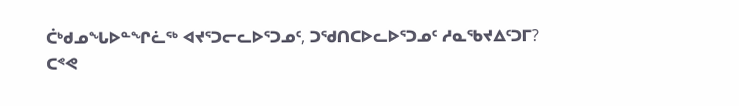ᑖᒃᑯᓄᖓᐅᓐᖏᓛᖅ ᐊᔪᕐᑐᓕᓚᐅᕐᑐᓄᑦ, ᑐᖁᑎᑕᐅᓚᐅᕐᑐᓄᑦ ᓱᓇᖃᔪᐃᑦᑐᒥ?
ᑕᕝᕙ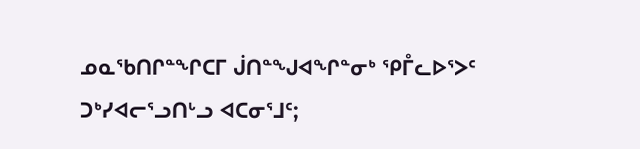ᓄᓇᖃᑎᒋᓐᖏᑕᒥ ᒎᑎᓐᖑᐊᖏᓐᓂᒃ ᕿᒤᓚᐅᕐᐳᑦ ᑐᒃᓯᐊᓕᕐᓗᑎᒡᓗ ᐊᑕᓂᕐᒧᑦ;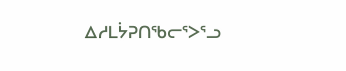ᐃᓱᒪᔮᕈᑎᖃᓕᕐᐳᕐᓗ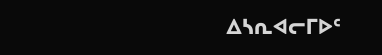ᐃᓴᕆᐊᓕᒥᐅᑦ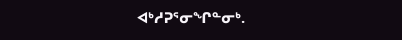ᐊᒃᓱᕈᕐᓂᖏᓐᓂᒃ.